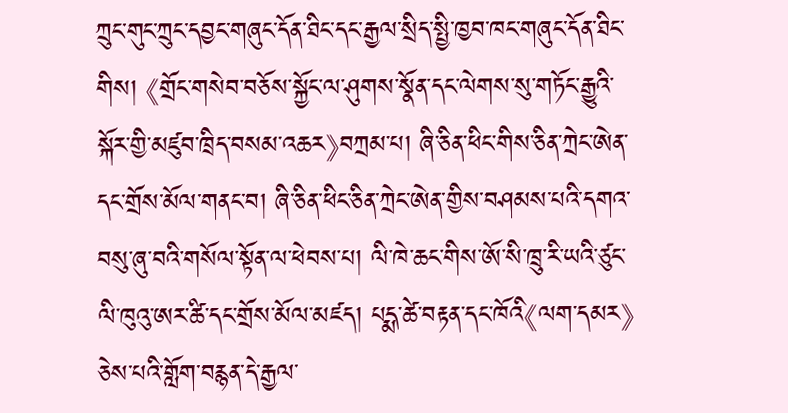ཀྲུང་གུང་ཀྲུང་དབྱང་གཞུང་དོན་ཐིང་དང་རྒྱལ་སྲིད་སྤྱི་ཁྱབ་ཁང་གཞུང་དོན་ཐིང་གིས། 《གྲོང་གསེབ་བཅོས་སྐྱོང་ལ་ཤུགས་སྣོན་དང་ལེགས་སུ་གཏོང་རྒྱུའི་སྐོར་གྱི་མཛུབ་ཁྲིད་བསམ་འཆར》བཀྲམ་པ། ཞི་ཅིན་ཕིང་གིས་ཅིན་ཀྲེང་ཨེན་དང་གྲོས་མོལ་གནང་བ། ཞི་ཅིན་ཕིང་ཅིན་ཀྲེང་ཨེན་གྱིས་བཤམས་པའི་དགའ་བསུ་ཞུ་བའི་གསོལ་སྟོན་ལ་ཕེབས་པ། ལི་ཁེ་ཆང་གིས་ཨོ་སི་ཁྲུ་རི་ཡའི་ཙུང་ལི་ཁུའུ་ཨར་ཚི་དང་གྲོས་མོལ་མཛད། པདྨ་ཚེ་བརྟན་དང་ཁོའི《ལག་དམར》ཅེས་པའི་གློག་བརྙན་དེ་རྒྱལ་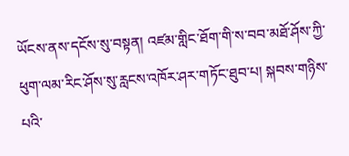ཡོངས་ནས་དངོས་སུ་བསྟན། འཛམ་གླིང་ཐོག་གི་ས་བབ་མཐོ་ཤོས་ཀྱི་ཕུག་ལམ་རིང་ཤོས་སུ་རླངས་འཁོར་ཤར་གཏོང་ཐུབ་པ། སྐབས་གཉིས་པའི་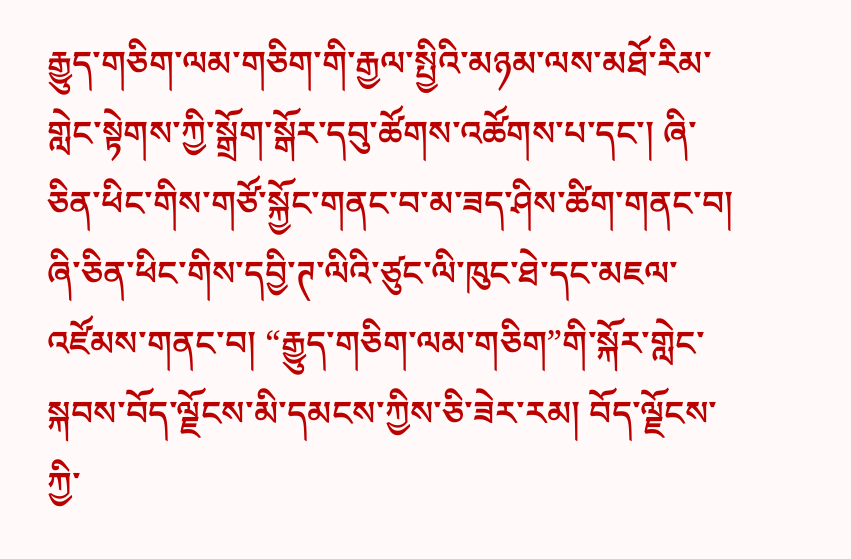རྒྱུད་གཅིག་ལམ་གཅིག་གི་རྒྱལ་སྤྱིའི་མཉམ་ལས་མཐོ་རིམ་གླེང་སྟེགས་ཀྱི་སྒྲོག་སྒོར་དབུ་ཚོགས་འཚོགས་པ་དང་། ཞི་ཅིན་ཕིང་གིས་གཙོ་སྐྱོང་གནང་བ་མ་ཟད་ཤིས་ཚིག་གནང་བ། ཞི་ཅིན་ཕིང་གིས་དབྱི་ཊ་ལིའི་ཙུང་ལི་ཁུང་ཐེ་དང་མཇལ་འཛོམས་གནང་བ། “རྒྱུད་གཅིག་ལམ་གཅིག”གི་སྐོར་གླེང་སྐབས་བོད་ལྗོངས་མི་དམངས་ཀྱིས་ཅི་ཟེར་རམ། བོད་ལྗོངས་ཀྱི་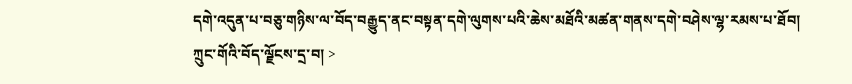དགེ་འདུན་པ་བཅུ་གཉིས་ལ་བོད་བརྒྱུད་ནང་བསྟན་དགེ་ལུགས་པའི་ཆེས་མཐོའི་མཚན་གནས་དགེ་བཤེས་ལྷ་རམས་པ་ཐོབ།
ཀྲུང་གོའི་བོད་ལྗོངས་དྲ་བ། >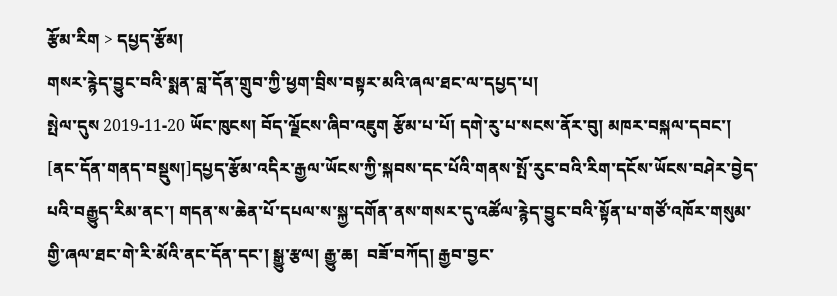རྩོམ་རིག > དཔྱད་རྩོམ།
གསར་རྙེད་བྱུང་བའི་སྨན་བླ་དོན་གྲུབ་ཀྱི་ཕྱག་བྲིས་བསྟར་མའི་ཞལ་ཐང་ལ་དཔྱད་པ།
སྤེལ་དུས 2019-11-20 ཡོང་ཁུངས། བོད་ལྗོངས་ཞིབ་འཇུག རྩོམ་པ་པོ། དགེ་རུ་པ་སངས་ནོར་བུ། མཁར་བསྐལ་དབང་།
[ནང་དོན་གནད་བསྡུས།]དཔྱད་རྩོམ་འདིར་རྒྱལ་ཡོངས་ཀྱི་སྐབས་དང་པོའི་གནས་སྤོ་རུང་བའི་རིག་དངོས་ཡོངས་བཤེར་བྱེད་པའི་བརྒྱུད་རིམ་ནང་། གདན་ས་ཆེན་པོ་དཔལ་ས་སྐྱ་དགོན་ནས་གསར་དུ་འཚོལ་རྙེད་བྱུང་བའི་སྟོན་པ་གཙོ་འཁོར་གསུམ་གྱི་ཞལ་ཐང་གེ་རི་མོའི་ནང་དོན་དང་། སྒྱུ་རྩལ། རྒྱུ་ཆ།  བཟོ་བཀོད། རྒྱབ་བྱང་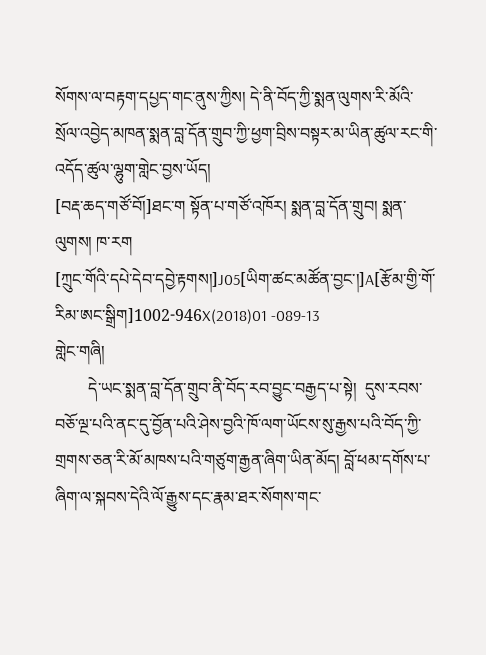སོགས་ལ་བརྟག་དཔྱད་གང་ནུས་ཀྱིས། དེ་ནི་བོད་ཀྱི་སྨན་ལུགས་རི་མོའི་སྲོལ་འབྱེད་མཁན་སྨན་བླ་དོན་གྲུབ་ཀྱི་ཕྱག་བྲིས་བསྟར་མ་ཡིན་ཚུལ་རང་གི་འདོད་ཚུལ་ལྷུག་གླེང་བྱས་ཡོད།
[བརྡ་ཆད་གཙོ་བོ།]ཐང་ག སྟོན་པ་གཙོ་འཁོར། སྨན་བླ་དོན་གྲུབ། སྨན་ལུགས། ཁ་རག
[ཀྲུང་གོའི་དཔེ་དེབ་དབྱེ་རྟགས།]J05[ཡིག་ཚང་མཚོན་བྱང་།]A[རྩོམ་གྱི་གོ་རིམ་ཨང་སྒྲིག]1002-946X(2018)01 -089-13
གླེང་གཞི།
        དེ་ཡང་སྨན་བླ་དོན་གྲུབ་ནི་བོད་རབ་བྱུང་བརྒྱད་པ་སྟེ།  དུས་རབས་བཅོ་ལྔ་པའི་ནང་དུ་བྱོན་པའི་ཤེས་བྱའི་ཁོ་ལག་ཡོངས་སུ་རྒྱས་པའི་བོད་ཀྱི་གྲགས་ཅན་རི་མོ་མཁས་པའི་གཙུག་རྒྱན་ཞིག་ཡིན་མོད། བློ་ཕམ་དགོས་པ་ཞིག་ལ་སྐབས་དེའི་ལོ་རྒྱུས་དང་རྣམ་ཐར་སོགས་གང་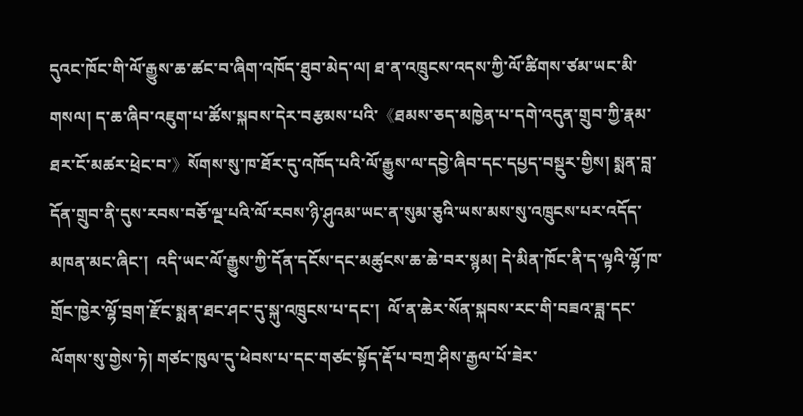དུའང་ཁོང་གི་ལོ་རྒྱུས་ཆ་ཚང་བ་ཞིག་འཁོད་ཐུབ་མེད་ལ། ཐ་ན་འཁྲུངས་འདས་ཀྱི་ལོ་ཚིགས་ཙམ་ཡང་མི་གསལ། ད་ཆ་ཞིབ་འཇུག་པ་ཚོས་སྐབས་དེར་བརྩམས་པའི་《ཐམས་ཅད་མཁྱེན་པ་དགེ་འདུན་གྲུབ་ཀྱི་རྣམ་ཐར་ངོ་མཚར་ཕྲེང་བ་》སོགས་སུ་ཁ་ཐོར་དུ་འཁོད་པའི་ལོ་རྒྱུས་ལ་དབྱེ་ཞིབ་དང་དཔྱད་བསྡུར་གྱིས། སྨན་བླ་དོན་གྲུབ་ནི་དུས་རབས་བཅོ་ལྔ་པའི་ལོ་རབས་ཉི་ཤུའམ་ཡང་ན་སུམ་ཅུའི་ཡས་མས་སུ་འཁྲུངས་པར་འདོད་མཁན་མང་ཞིང་།  འདི་ཡང་ལོ་རྒྱུས་ཀྱི་དོན་དངོས་དང་མཚུངས་ཆ་ཆེ་བར་སྙམ། དེ་མིན་ཁོང་ནི་ད་ལྟའི་ལྷོ་ཁ་གྲོང་ཁྱེར་ལྷོ་བྲག་རྫོང་སྨན་ཐང་ཤང་དུ་སྐུ་འཁྲུངས་པ་དང་།  ལོ་ན་ཆེར་སོན་སྐབས་རང་གི་བཟའ་ཟླ་དང་ལོགས་སུ་གྱེས་ཏེ། གཙང་ཁུལ་དུ་ཕེབས་པ་དང་གཙང་སྟོད་རྡོ་པ་བཀྲ་ཤིས་རྒྱལ་པོ་ཟེར་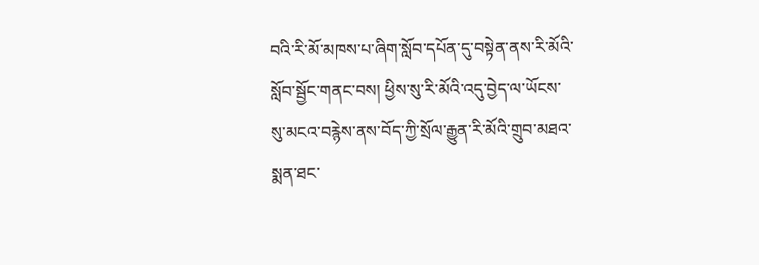བའི་རི་མོ་མཁས་པ་ཞིག་སློབ་དཔོན་དུ་བསྟེན་ནས་རི་མོའི་སློབ་སྦྱོང་གནང་བས། ཕྱིས་སུ་རི་མོའི་འདུ་བྱེད་ལ་ཡོངས་སུ་མངའ་བརྙེས་ནས་བོད་ཀྱི་སྲོལ་རྒྱུན་རི་མོའི་གྲུབ་མཐའ་སྨན་ཐང་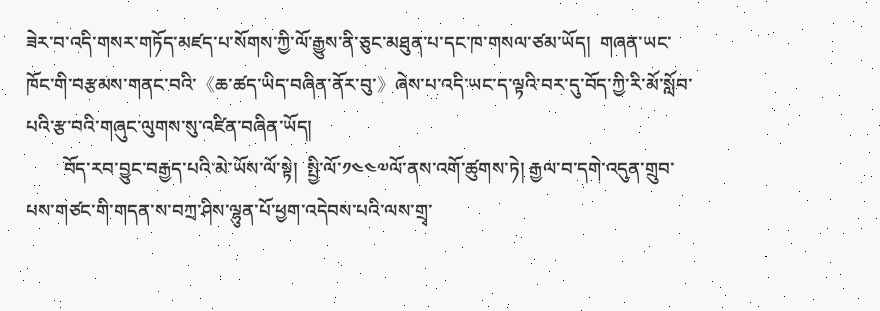ཟེར་བ་འདི་གསར་གཏོད་མཛད་པ་སོགས་ཀྱི་ལོ་རྒྱུས་ནི་ཅུང་མཐུན་པ་དང་ཁ་གསལ་ཙམ་ཡོད།  གཞན་ཡང་ཁོང་གི་བརྩམས་གནང་བའི་《ཆ་ཚད་ཡིད་བཞིན་ནོར་བུ་》ཞེས་པ་འདི་ཡང་ད་ལྟའི་བར་དུ་བོད་ཀྱི་རི་མོ་སློབ་པའི་རྩ་བའི་གཞུང་ལུགས་སུ་འཛིན་བཞིན་ཡོད།
        བོད་རབ་བྱུང་བརྒྱད་པའི་མེ་ཡོས་ལོ་སྟེ།  སྤྱི་ལོ་༡༤༤༧ལོ་ནས་འགོ་ཚུགས་ཏེ། རྒྱལ་བ་དགེ་འདུན་གྲུབ་པས་གཙང་གི་གདན་ས་བཀྲ་ཤིས་ལྷུན་པོ་ཕྱག་འདེབས་པའི་ལས་གྲྭ་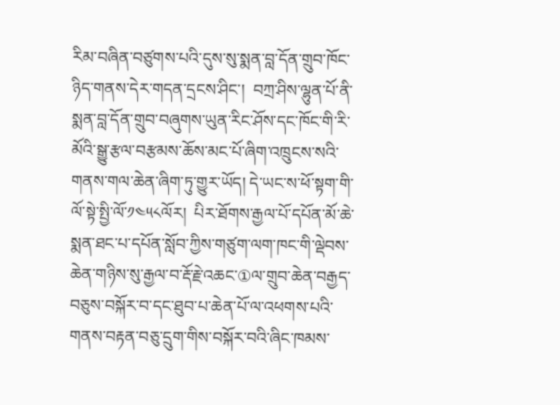རིམ་བཞིན་བཙུགས་པའི་དུས་སུ་སྨན་བླ་དོན་གྲུབ་ཁོང་ཉིད་གནས་དེར་གདན་དྲངས་ཤིང་།  བཀྲ་ཤིས་ལྷུན་པོ་ནི་སྨན་བླ་དོན་གྲུབ་བཞུགས་ཡུན་རིང་ཤོས་དང་ཁོང་གི་རི་མོའི་སྒྱུ་རྩལ་བརྩམས་ཆོས་མང་པོ་ཞིག་འཁྲུངས་སའི་གནས་གལ་ཆེན་ཞིག་ཏུ་གྱུར་ཡོད། དེ་ཡང་ས་ཕོ་སྟག་གི་ལོ་སྟེ་སྤྱི་ལོ་༡༤༥༨ལོར།  པིར་ཐོགས་རྒྱལ་པོ་དཔོན་མོ་ཆེ་སྨན་ཐང་པ་དཔོན་སློབ་ཀྱིས་གཙུག་ལག་ཁང་གི་ལྡེབས་ཆེན་གཉིས་སུ་རྒྱལ་བ་རྡོ་རྗེ་འཆང་①ལ་གྲུབ་ཆེན་བརྒྱད་བཅུས་བསྐོར་བ་དང་ཐུབ་པ་ཆེན་པོ་ལ་འཕགས་པའི་གནས་བརྟན་བཅུ་དྲུག་གིས་བསྐོར་བའི་ཞིང་ཁམས་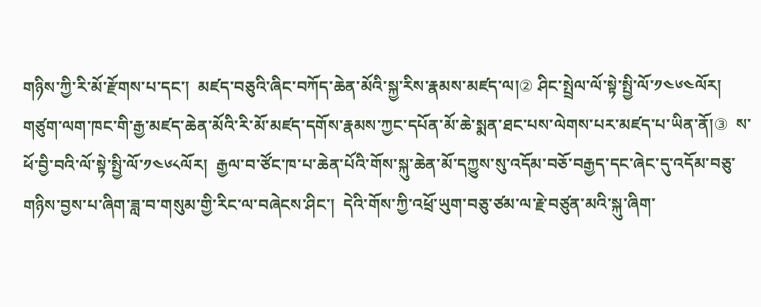གཉིས་ཀྱི་རི་མོ་རྫོགས་པ་དང་།  མཛད་བཅུའི་ཞིང་བཀོད་ཆེན་མོའི་སྐྱ་རིས་རྣམས་མཛད་ལ།② ཤིང་སྤྲེལ་ལོ་སྟེ་སྤྱི་ལོ་༡༤༦༤ལོར། གཙུག་ལག་ཁང་གི་རྒྱ་མཛད་ཆེན་མོའི་རི་མོ་མཛད་དགོས་རྣམས་ཀྱང་དཔོན་མོ་ཆེ་སྨན་ཐང་པས་ལེགས་པར་མཛད་པ་ཡིན་ནོ།③  ས་ཕོ་བྱི་བའི་ལོ་སྟེ་སྤྱི་ལོ་༡༤༦༨ལོར།  རྒྱལ་བ་ཙོང་ཁ་པ་ཆེན་པོའི་གོས་སྐུ་ཆེན་མོ་དཀྱུས་སུ་འདོམ་བཅོ་བརྒྱད་དང་ཞེང་དུ་འདོམ་བཅུ་གཉིས་བྱས་པ་ཞིག་ཟླ་བ་གསུམ་གྱི་རིང་ལ་བཞེངས་ཤིང་།  དེའི་གོས་ཀྱི་འཕྲོ་ཡུག་བཅུ་ཙམ་ལ་རྗེ་བཙུན་མའི་སྐུ་ཞིག་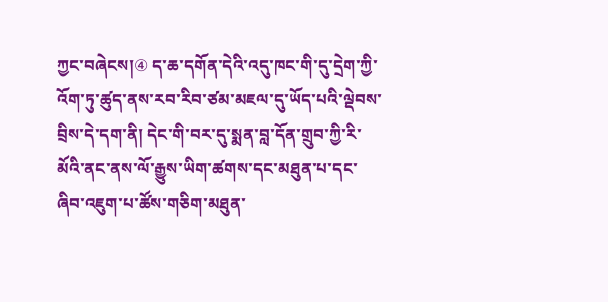ཀྱང་བཞེངས།④ ད་ཆ་དགོན་དེའི་འདུ་ཁང་གི་དུ་དྲེག་ཀྱི་འོག་ཏུ་ཚུད་ནས་རབ་རིབ་ཙམ་མཇལ་དུ་ཡོད་པའི་ལྡེབས་བྲིས་དེ་དག་ནི། དེང་གི་བར་དུ་སྨན་བླ་དོན་གྲུབ་ཀྱི་རི་མོའི་ནང་ནས་ལོ་རྒྱུས་ཡིག་ཚགས་དང་མཐུན་པ་དང་ཞིབ་འཇུག་པ་ཚོས་གཅིག་མཐུན་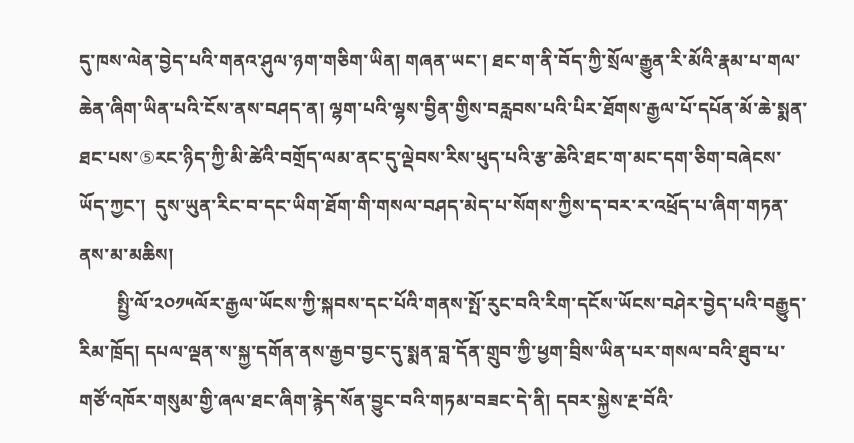དུ་ཁས་ལེན་བྱེད་པའི་གནའ་ཤུལ་ཉག་གཅིག་ཡིན། གཞན་ཡང་། ཐང་ག་ནི་བོད་ཀྱི་སྲོལ་རྒྱུན་རི་མོའི་རྣམ་པ་གལ་ཆེན་ཞིག་ཡིན་པའི་ངོས་ནས་བཤད་ན། ལྷག་པའི་ལྷས་བྱིན་གྱིས་བརླབས་པའི་པིར་ཐོགས་རྒྱལ་པོ་དཔོན་མོ་ཆེ་སྨན་ཐང་པས་⑤རང་ཉིད་ཀྱི་མི་ཚེའི་བགྲོད་ལམ་ནང་དུ་ལྡེབས་རིས་ཕུད་པའི་རྩ་ཆེའི་ཐང་ག་མང་དག་ཅིག་བཞེངས་ཡོད་ཀྱང་།  དུས་ཡུན་རིང་བ་དང་ཡིག་ཐོག་གི་གསལ་བཤད་མེད་པ་སོགས་ཀྱིས་ད་བར་ར་འཕྲོད་པ་ཞིག་གཏན་ནས་མ་མཆིས།
        སྤྱི་ལོ་༢༠༡༥ལོར་རྒྱལ་ཡོངས་ཀྱི་སྐབས་དང་པོའི་གནས་སྤོ་རུང་བའི་རིག་དངོས་ཡོངས་བཤེར་བྱེད་པའི་བརྒྱུད་རིམ་ཁྲོད། དཔལ་ལྡན་ས་སྐྱ་དགོན་ནས་རྒྱབ་བྱང་དུ་སྨན་བླ་དོན་གྲུབ་ཀྱི་ཕྱག་བྲིས་ཡིན་པར་གསལ་བའི་ཐུབ་པ་གཙོ་འཁོར་གསུམ་གྱི་ཞལ་ཐང་ཞིག་རྙེད་སོན་བྱུང་བའི་གཏམ་བཟང་དེ་ནི། དབར་སྐྱེས་རྔ་བོའི་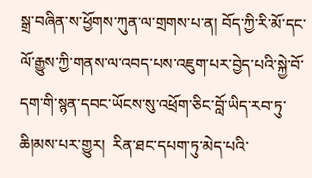སྒྲ་བཞིན་ས་ཕྱོགས་ཀུན་ལ་གྲགས་པ་ན། བོད་ཀྱི་རི་མོ་དང་ལོ་རྒྱུས་ཀྱི་གནས་ལ་འབད་པས་འཇུག་པར་བྱེད་པའི་སྐྱེ་བོ་དག་གི་སྙན་དབང་ཡོངས་སུ་འཕྲོག་ཅིང་བློ་ཡིད་རབ་ཏུ་ཆི།མས་པར་གྱུར།  རིན་ཐང་དཔག་ཏུ་མེད་པའི་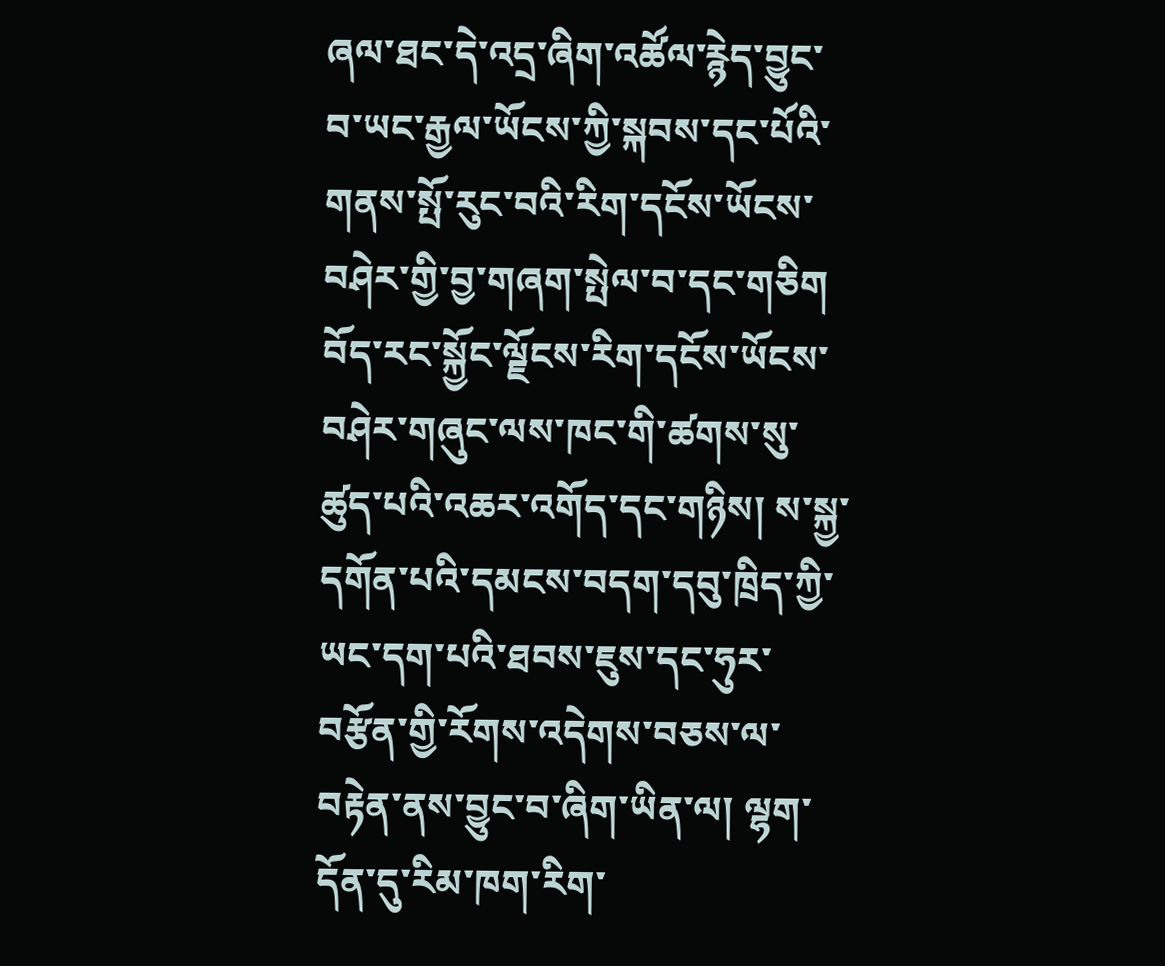ཞལ་ཐང་དེ་འདྲ་ཞིག་འཚོལ་རྙེད་བྱུང་བ་ཡང་རྒྱལ་ཡོངས་ཀྱི་སྐབས་དང་པོའི་གནས་སྤོ་རུང་བའི་རིག་དངོས་ཡོངས་བཤེར་གྱི་བྱ་གཞག་སྤེལ་བ་དང་གཅིག བོད་རང་སྐྱོང་ལྗོངས་རིག་དངོས་ཡོངས་བཤེར་གཞུང་ལས་ཁང་གི་ཚགས་སུ་ཚུད་པའི་འཆར་འགོད་དང་གཉིས། ས་སྐྱ་དགོན་པའི་དམངས་བདག་དབུ་ཁྲིད་ཀྱི་ཡང་དག་པའི་ཐབས་ཇུས་དང་ཧུར་བརྩོན་གྱི་རོགས་འདེགས་བཅས་ལ་བརྟེན་ནས་བྱུང་བ་ཞིག་ཡིན་ལ། ལྷག་དོན་དུ་རིམ་ཁག་རིག་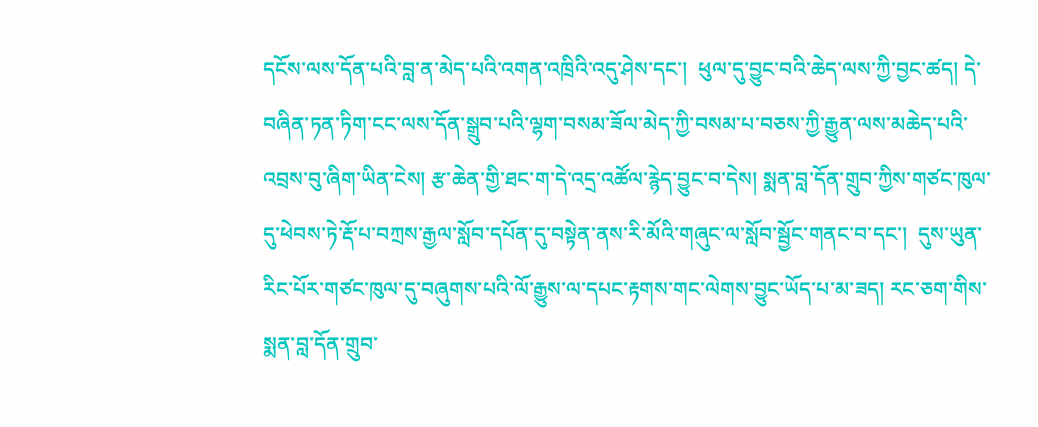དངོས་ལས་དོན་པའི་བླ་ན་མེད་པའི་འགན་འཁྲིའི་འདུ་ཤེས་དང་།  ཕུལ་དུ་བྱུང་བའི་ཆེད་ལས་ཀྱི་བྱང་ཚད། དེ་བཞིན་ཏན་ཏིག་ངང་ལས་དོན་སྒྲུབ་པའི་ལྷག་བསམ་ཟོལ་མེད་ཀྱི་བསམ་པ་བཅས་ཀྱི་རྒྱུན་ལས་མཆེད་པའི་འབྲས་བུ་ཞིག་ཡིན་ངེས། རྩ་ཆེན་གྱི་ཐང་ག་དེ་འདྲ་འཚོལ་རྙེད་བྱུང་བ་དེས། སྨན་བླ་དོན་གྲུབ་ཀྱིས་གཙང་ཁུལ་དུ་ཕེབས་ཏེ་རྡོ་པ་བཀྲས་རྒྱལ་སློབ་དཔོན་དུ་བསྟེན་ནས་རི་མོའི་གཞུང་ལ་སློབ་སྦྱོང་གནང་བ་དང་།  དུས་ཡུན་རིང་པོར་གཙང་ཁུལ་དུ་བཞུགས་པའི་ལོ་རྒྱུས་ལ་དཔང་རྟགས་གང་ལེགས་བྱུང་ཡོད་པ་མ་ཟད། རང་ཅག་གིས་སྨན་བླ་དོན་གྲུབ་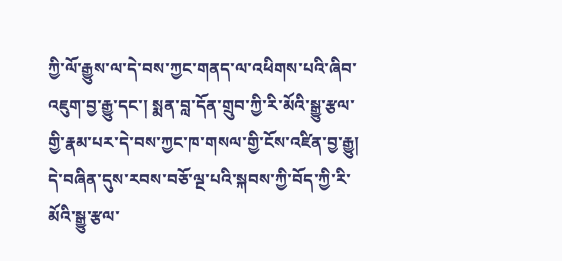ཀྱི་ལོ་རྒྱུས་ལ་དེ་བས་ཀྱང་གནད་ལ་འཕིགས་པའི་ཞིབ་འཇུག་བྱ་རྒྱུ་དང་། སྨན་བླ་དོན་གྲུབ་ཀྱི་རི་མོའི་སྒྱུ་རྩལ་གྱི་རྣམ་པར་དེ་བས་ཀྱང་ཁ་གསལ་གྱི་ངོས་འཛིན་བྱ་རྒྱུ། དེ་བཞིན་དུས་རབས་བཅོ་ལྔ་པའི་སྐབས་ཀྱི་བོད་ཀྱི་རི་མོའི་སྒྱུ་རྩལ་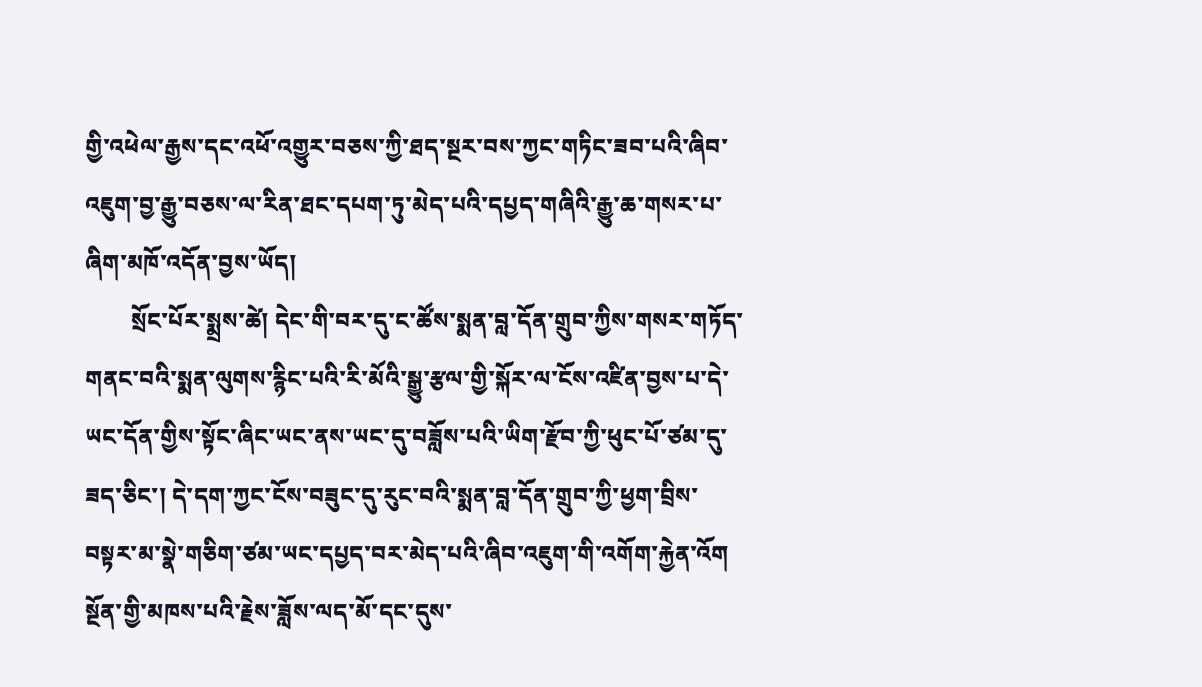གྱི་འཕེལ་རྒྱས་དང་འཕོ་འགྱུར་བཅས་ཀྱི་ཐད་སྔར་བས་ཀྱང་གཏིང་ཟབ་པའི་ཞིབ་འཇུག་བྱ་རྒྱུ་བཅས་ལ་རིན་ཐང་དཔག་ཏུ་མེད་པའི་དཔྱད་གཞིའི་རྒྱུ་ཆ་གསར་པ་ཞིག་མཁོ་འདོན་བྱས་ཡོད།
        སྲོང་པོར་སྨྲས་ཚེ། དེང་གི་བར་དུ་ང་ཚོས་སྨན་བླ་དོན་གྲུབ་ཀྱིས་གསར་གཏོད་གནང་བའི་སྨན་ལུགས་རྙིང་པའི་རི་མོའི་སྒྱུ་རྩལ་གྱི་སྐོར་ལ་ངོས་འཛིན་བྱས་པ་དེ་ཡང་དོན་གྱིས་སྟོང་ཞིང་ཡང་ནས་ཡང་དུ་བཟློས་པའི་ཡིག་རྫོབ་ཀྱི་ཕུང་པོ་ཙམ་དུ་ཟད་ཅིང་། དེ་དག་ཀྱང་ངོས་བཟུང་དུ་རུང་བའི་སྨན་བླ་དོན་གྲུབ་ཀྱི་ཕྱག་བྲིས་བསྟར་མ་སྣེ་གཅིག་ཙམ་ཡང་དཔྱད་བར་མེད་པའི་ཞིབ་འཇུག་གི་འགོག་རྐྱེན་འོག སྔོན་གྱི་མཁས་པའི་རྗེས་ཟློས་ལད་མོ་དང་དུས་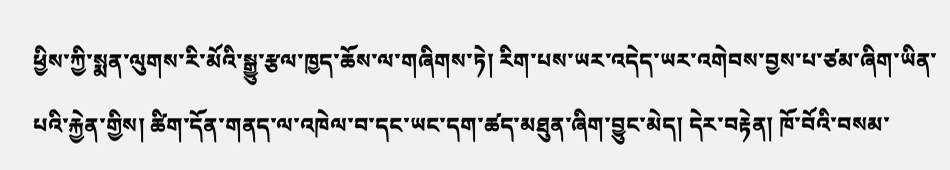ཕྱིས་ཀྱི་སྨན་ལུགས་རི་མོའི་སྒྱུ་རྩལ་ཁྱད་ཆོས་ལ་གཞིགས་ཏེ། རིག་པས་ཡར་འདེད་ཡར་འགེབས་བྱས་པ་ཙམ་ཞིག་ཡིན་པའི་རྐྱེན་གྱིས། ཚིག་དོན་གནད་ལ་འཁེལ་བ་དང་ཡང་དག་ཚད་མཐུན་ཞིག་བྱུང་མེད། དེར་བརྟེན། ཁོ་བོའི་བསམ་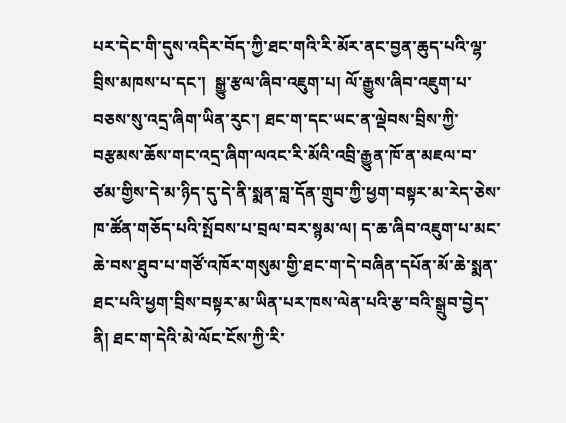པར་དེང་གི་དུས་འདིར་བོད་ཀྱི་ཐང་གའི་རི་མོར་ནང་བྱན་ཆུད་པའི་ལྷ་བྲིས་མཁས་པ་དང་།  སྒྱུ་རྩལ་ཞིབ་འཇུག་པ། ལོ་རྒྱུས་ཞིབ་འཇུག་པ་བཅས་སུ་འདྲ་ཞིག་ཡིན་རུང་། ཐང་ག་དང་ཡང་ན་ལྡེབས་བྲིས་ཀྱི་བརྩམས་ཆོས་གང་འདྲ་ཞིག་ལའང་རི་མོའི་འབྲི་རྒྱུན་ཁོ་ན་མཇལ་བ་ཙམ་གྱིས་དེ་མ་ཉིད་དུ་དེ་ནི་སྨན་བླ་དོན་གྲུབ་ཀྱི་ཕྱག་བསྟར་མ་རེད་ཅེས་ཁ་ཚོན་གཅོད་པའི་སྤོབས་པ་བྲལ་བར་སྙམ་ལ། ད་ཆ་ཞིབ་འཇུག་པ་མང་ཆེ་བས་ཐུབ་པ་གཙོ་འཁོར་གསུམ་གྱི་ཐང་ག་དེ་བཞིན་དཔོན་མོ་ཆེ་སྨན་ཐང་པའི་ཕྱག་བྲིས་བསྟར་མ་ཡིན་པར་ཁས་ལེན་པའི་རྩ་བའི་སྒྲུབ་བྱེད་ནི། ཐང་ག་དེའི་མེ་ལོང་ངོས་ཀྱི་རི་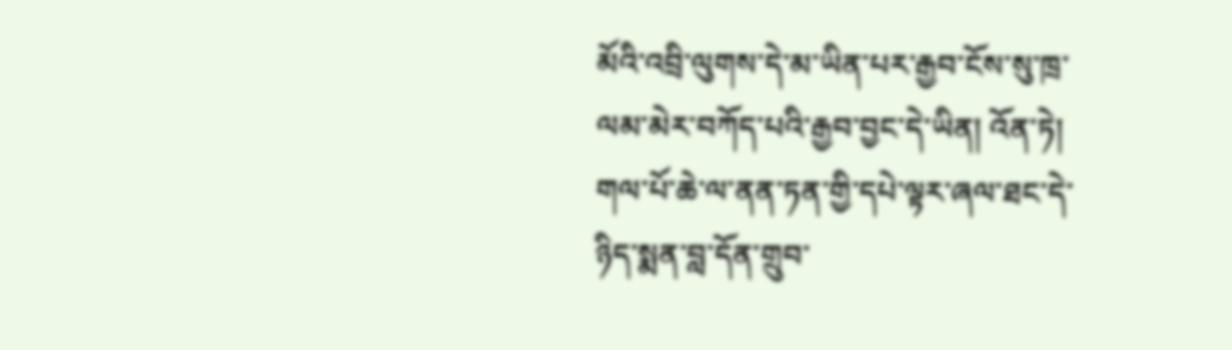མོའི་འབྲི་ལུགས་དེ་མ་ཡིན་པར་རྒྱབ་ངོས་སུ་ཁྲ་ལམ་མེར་བཀོད་པའི་རྒྱབ་བྱང་དེ་ཡིན། འོན་ཏེ། གལ་པོ་ཆེ་ལ་ནན་ཏན་གྱི་དཔེ་ལྟར་ཞལ་ཐང་དེ་ཉིད་སྨན་བླ་དོན་གྲུབ་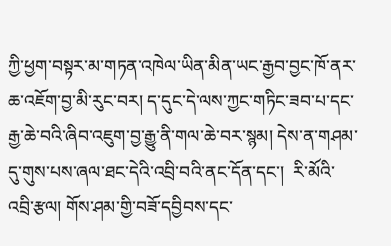ཀྱི་ཕྱག་བསྟར་མ་གཏན་འཁེལ་ཡིན་མིན་ཡང་རྒྱབ་བྱང་ཁོ་ནར་ཆ་འཇོག་བྱ་མི་རུང་བར། ད་དུང་དེ་ལས་ཀྱང་གཏིང་ཟབ་པ་དང་རྒྱ་ཆེ་བའི་ཞིབ་འཇུག་བྱ་རྒྱུ་ནི་གལ་ཆེ་བར་སྙམ། དེས་ན་གཤམ་དུ་གུས་པས་ཞལ་ཐང་དེའི་འབྲི་བའི་ནང་དོན་དང་།  རི་མོའི་འབྲི་རྩལ། གོས་ཤམ་གྱི་བཟོ་དབྱིབས་དང་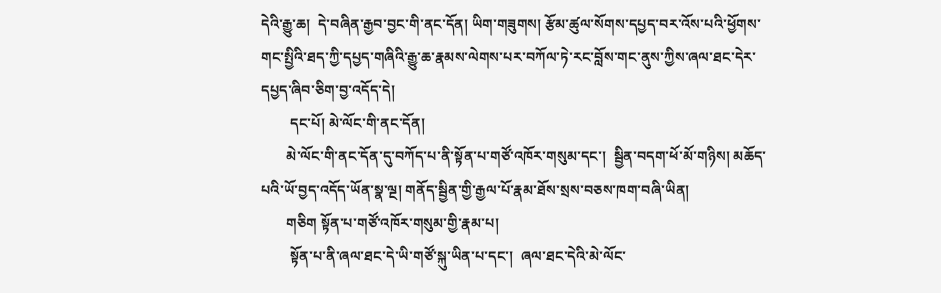དེའི་རྒྱུ་ཆ།  དེ་བཞིན་རྒྱབ་བྱང་གི་ནང་དོན། ཡིག་གཟུགས། རྩོམ་ཚུལ་སོགས་དཔྱད་བར་འོས་པའི་ཕྱོགས་གང་སྤྱིའི་ཐད་ཀྱི་དཔྱད་གཞིའི་རྒྱུ་ཆ་རྣམས་ལེགས་པར་བཀོལ་ཏེ་རང་བློས་གང་ནུས་ཀྱིས་ཞལ་ཐང་དེར་དཔྱད་ཞིབ་ཅིག་བྱ་འདོད་དེ།
        དང་པོ། མེ་ལོང་གི་ནང་དོན།
       མེ་ལོང་གི་ནང་དོན་དུ་བཀོད་པ་ནི་སྟོན་པ་གཙོ་འཁོར་གསུམ་དང་།  སྦྱིན་བདག་ཕོ་མོ་གཉིས། མཆོད་པའི་ཡོ་བྱད་འདོད་ཡོན་སྣ་ལྔ། གནོད་སྦྱིན་གྱི་རྒྱལ་པོ་རྣམ་ཐོས་སྲས་བཅས་ཁག་བཞི་ཡིན།
       གཅིག སྟོན་པ་གཙོ་འཁོར་གསུམ་གྱི་རྣམ་པ།
        སྟོན་པ་ནི་ཞལ་ཐང་དེ་ཡི་གཙོ་སྐུ་ཡིན་པ་དང་།  ཞལ་ཐང་དེའི་མེ་ལོང་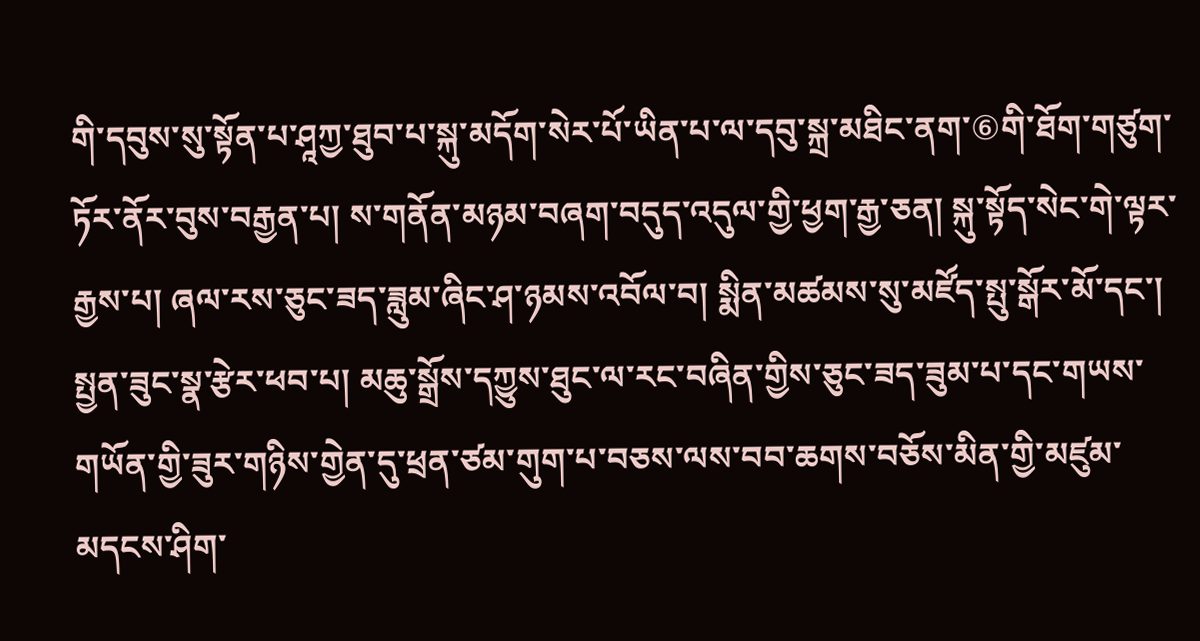གི་དབུས་སུ་སྟོན་པ་ཤཱཀྱ་ཐུབ་པ་སྐུ་མདོག་སེར་པོ་ཡིན་པ་ལ་དབུ་སྐྲ་མཐིང་ནག་⑥གི་ཐོག་གཙུག་ཏོར་ནོར་བུས་བརྒྱན་པ། ས་གནོན་མཉམ་བཞག་བདུད་འདུལ་གྱི་ཕྱག་རྒྱ་ཅན། སྐུ་སྟོད་སེང་གེ་ལྟར་རྒྱས་པ། ཞལ་རས་ཅུང་ཟད་ཟླུམ་ཞིང་ཤ་ཉམས་འབོལ་བ། སྨིན་མཚམས་སུ་མཛོད་སྤུ་སྒོར་མོ་དང་།  སྤྱན་ཟུང་སྣ་རྩེར་ཕབ་པ། མཆུ་སྒྲོས་དཀྱུས་ཐུང་ལ་རང་བཞིན་གྱིས་ཅུང་ཟད་ཟུམ་པ་དང་གཡས་གཡོན་གྱི་ཟུར་གཉིས་གྱེན་དུ་ཕྲན་ཙམ་གུག་པ་བཅས་ལས་བབ་ཆགས་བཅོས་མིན་གྱི་མཛུམ་མདངས་ཤིག་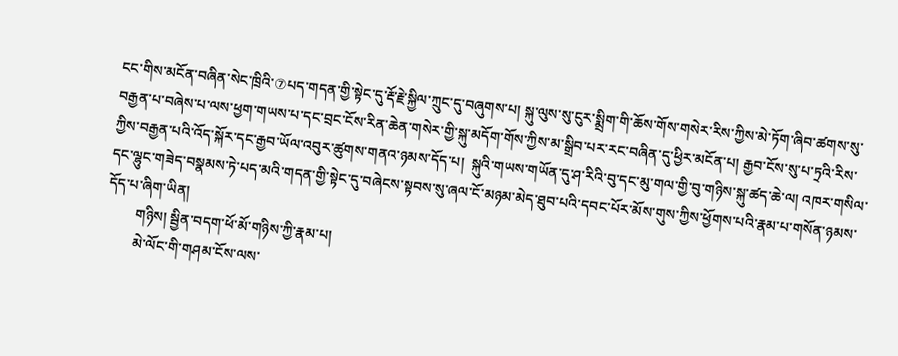ངང་གིས་མངོན་བཞིན་སེང་ཁྲིའི་⑦པད་གདན་གྱི་སྟེང་དུ་རྡོ་རྗེ་སྐྱིལ་ཀྲུང་དུ་བཞུགས་པ། སྐུ་ལུས་སུ་ངུར་སྨྲིག་གི་ཆོས་གོས་གསེར་རིས་ཀྱིས་མེ་ཏོག་ཞིབ་ཚགས་སུ་བརྒྱན་པ་བཞེས་པ་ལས་ཕྱག་གཡས་པ་དང་བྲང་ངོས་རིན་ཆེན་གསེར་གྱི་སྐུ་མདོག་གོས་ཀྱིས་མ་སྒྲིབ་པར་རང་བཞིན་དུ་ཕྱིར་མངོན་པ། རྒྱབ་ངོས་སུ་པ་ཏྲའི་རིས་ཀྱིས་བརྒྱན་པའི་འོད་སྐོར་དང་རྒྱབ་ཡོལ་འབུར་ཚུགས་གནའ་ཉམས་དོད་པ།  སྐུའི་གཡས་གཡོན་དུ་ཤ་རིའི་བུ་དང་མུ་གལ་གྱི་བུ་གཉིས་སྐུ་ཚད་ཆེ་ལ། འཁར་གསིལ་དང་ལྷུང་གཟེད་བསྣམས་ཏེ་པད་མའི་གདན་གྱི་སྟེང་དུ་བཞེངས་སྟབས་སུ་ཞལ་ངོ་མཉམ་མེད་ཐུབ་པའི་དབང་པོར་མོས་གུས་ཀྱིས་ཕྱོགས་པའི་རྣམ་པ་གསོན་ཉམས་དོད་པ་ཞིག་ཡིན།
        གཉིས། སྦྱིན་བདག་ཕོ་མོ་གཉིས་ཀྱི་རྣམ་པ།
        མེ་ལོང་གི་གཤམ་ངོས་ལས་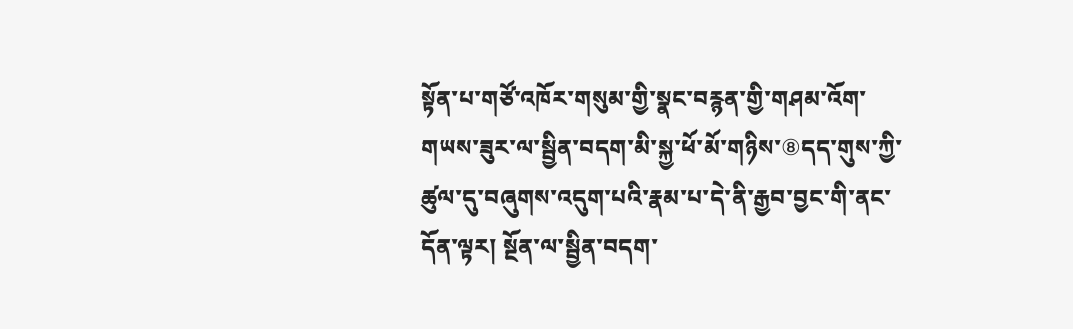སྟོན་པ་གཙོ་འཁོར་གསུམ་གྱི་སྣང་བརྙན་གྱི་གཤམ་འོག་གཡས་ཟུར་ལ་སྦྱིན་བདག་མི་སྐྱ་ཕོ་མོ་གཉིས་⑧དད་གུས་ཀྱི་ཚུལ་དུ་བཞུགས་འདུག་པའི་རྣམ་པ་དེ་ནི་རྒྱབ་བྱང་གི་ནང་དོན་ལྟར། སྔོན་ལ་སྦྱིན་བདག་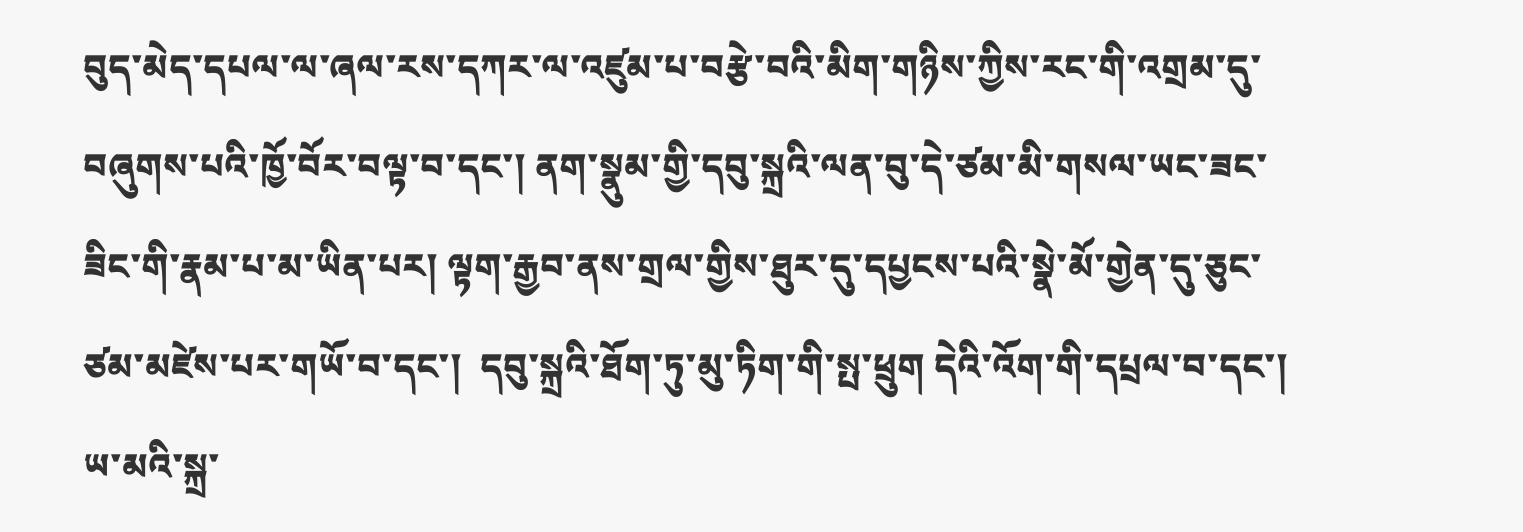བུད་མེད་དཔལ་ལ་ཞལ་རས་དཀར་ལ་འཛུམ་པ་བརྩེ་བའི་མིག་གཉིས་ཀྱིས་རང་གི་འགྲམ་དུ་བཞུགས་པའི་ཁྱོ་བོར་བལྟ་བ་དང་། ནག་སྣུམ་གྱི་དབུ་སྐྲའི་ལན་བུ་དེ་ཙམ་མི་གསལ་ཡང་ཟང་ཟིང་གི་རྣམ་པ་མ་ཡིན་པར། ལྟག་རྒྱབ་ནས་གྲལ་གྱིས་ཐུར་དུ་དཔྱངས་པའི་སྣེ་མོ་གྱེན་དུ་ཅུང་ཙམ་མཛེས་པར་གཡོ་བ་དང་།  དབུ་སྐྲའི་ཐོག་ཏུ་མུ་ཏིག་གི་སྤ་ཕྲུག དེའི་འོག་གི་དཔྲལ་བ་དང་།  ཡ་མའི་སྐྲ་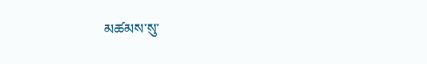མཚམས་སུ་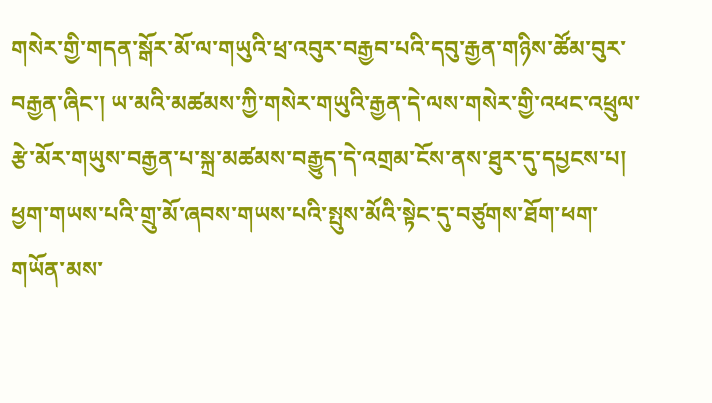གསེར་གྱི་གདན་སྒོར་མོ་ལ་གཡུའི་ཕྲ་འབུར་བརྒྱབ་པའི་དབུ་རྒྱན་གཉིས་ཚོམ་བུར་བརྒྱན་ཞིང་། ཡ་མའི་མཚམས་ཀྱི་གསེར་གཡུའི་རྒྱན་དེ་ལས་གསེར་གྱི་འཕང་འཕྲུལ་རྩེ་མོར་གཡུས་བརྒྱན་པ་སྐྲ་མཚམས་བརྒྱུད་དེ་འགྲམ་ངོས་ནས་ཐུར་དུ་དཔྱངས་པ། ཕྱག་གཡས་པའི་གྲུ་མོ་ཞབས་གཡས་པའི་སྤུས་མོའི་སྟེང་དུ་བཙུགས་ཐོག་ཕག་གཡོན་མས་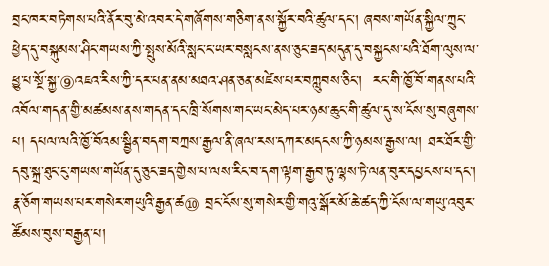བྲང་ཁར་བཏེགས་པའི་ནོར་བུ་མེ་འབར་དེ་གཞོགས་གཅིག་ནས་སྐྱོར་བའི་ཚུལ་དང་། ཞབས་གཡོན་སྐྱིལ་ཀྲུང་ཕྱེད་དུ་བསྐུམས་ཤིང་གཡས་ཀྱི་སྤུས་མོའི་སླང་ང་ཡར་བསླངས་ནས་ཅུང་ཟད་མདུན་དུ་བསྐྱངས་པའི་ཐོག་ལུས་ལ་ཕྱུ་པ་སྔོ་སྐྱ་⑨འཇའ་རིས་ཀྱི་དར་པན་ནམ་མཐའ་ཤན་ཅན་མཛེས་པར་བཀླུབས་ཅིང་།  རང་གི་ཁྱོ་བོ་གནས་པའི་འབོལ་གདན་གྱི་མཚམས་ནས་གདན་དང་ཁྲི་སོགས་གང་ཡང་མེད་པར་ཉམ་ཆུང་གི་ཚུལ་དུ་ས་ངོས་སུ་བཞུགས་པ། དཔལ་ལའི་ཁྱོ་བོའམ་སྦྱིན་བདག་བཀྲས་རྒྱལ་ནི་ཞལ་རས་དཀར་མདངས་ཀྱི་ཉམས་རྒྱས་ལ། ཐར་ཐོར་གྱི་དབུ་སྐྲ་ཐུང་ངུ་གཡས་གཡོན་དུ་ཅུང་ཟད་གྱེས་པ་ལས་རིང་བ་དག་ལྟག་རྒྱབ་ཏུ་ལྷས་ཏེ་ལན་བུར་དཔྱངས་པ་དང་།  རྣ་ཅོག་གཡས་པར་གསེར་གཡུའི་རྒྱན་ཚ⑩ བྲང་ངོས་སུ་གསེར་གྱི་གའུ་སྒོར་མོ་ཆེ་ཚད་ཀྱི་ངོས་ལ་གཡུ་འབུར་ཚོམས་བུས་བརྒྱན་པ།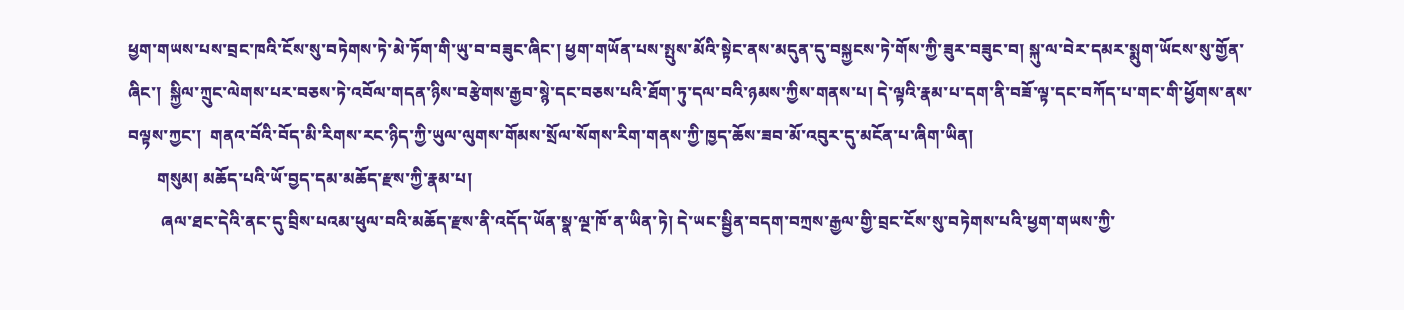ཕྱག་གཡས་པས་བྲང་ཁའི་ངོས་སུ་བཏེགས་ཏེ་མེ་ཏོག་གི་ཡུ་བ་བཟུང་ཞིང་། ཕྱག་གཡོན་པས་སྤུས་མོའི་སྟེང་ནས་མདུན་དུ་བསྐྱངས་ཏེ་གོས་ཀྱི་ཟུར་བཟུང་བ། སྐུ་ལ་བེར་དམར་སྨུག་ཡོངས་སུ་གྱོན་ཞིང་།  སྐྱིལ་ཀྲུང་ལེགས་པར་བཅས་ཏེ་འབོལ་གདན་ཉིས་བརྩེགས་རྒྱབ་སྙེ་དང་བཅས་པའི་ཐོག་ཏུ་དལ་བའི་ཉམས་ཀྱིས་གནས་པ། དེ་ལྟའི་རྣམ་པ་དག་ནི་བཟོ་ལྟ་དང་བཀོད་པ་གང་གི་ཕྱོགས་ནས་བལྟས་ཀྱང་།  གནའ་བོའི་བོད་མི་རིགས་རང་ཉིད་ཀྱི་ཡུལ་ལུགས་གོམས་སྲོལ་སོགས་རིག་གནས་ཀྱི་ཁྱད་ཆོས་ཟབ་མོ་འབུར་དུ་མངོན་པ་ཞིག་ཡིན།
       གསུམ། མཆོད་པའི་ཡོ་བྱད་དམ་མཆོད་རྫས་ཀྱི་རྣམ་པ།
        ཞལ་ཐང་དེའི་ནང་དུ་བྲིས་པའམ་ཕུལ་བའི་མཆོད་རྫས་ནི་འདོད་ཡོན་སྣ་ལྔ་ཁོ་ན་ཡིན་ཏེ། དེ་ཡང་སྦྱིན་བདག་བཀྲས་རྒྱལ་གྱི་བྲང་ངོས་སུ་བཏེགས་པའི་ཕྱག་གཡས་ཀྱི་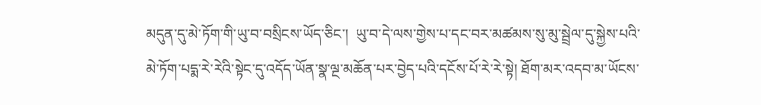མདུན་དུ་མེ་ཏོག་གི་ཡུ་བ་བསྲིངས་ཡོད་ཅིང་།  ཡུ་བ་དེ་ལས་གྱེས་པ་དང་བར་མཚམས་སུ་མུ་སྦྲེལ་དུ་སྐྱེས་པའི་མེ་ཏོག་པདྨ་རེ་རེའི་སྟེང་དུ་འདོད་ཡོན་སྣ་ལྔ་མཆོན་པར་བྱེད་པའི་དངོས་པོ་རེ་རེ་སྟེ། ཐོག་མར་འདབ་མ་ཡོངས་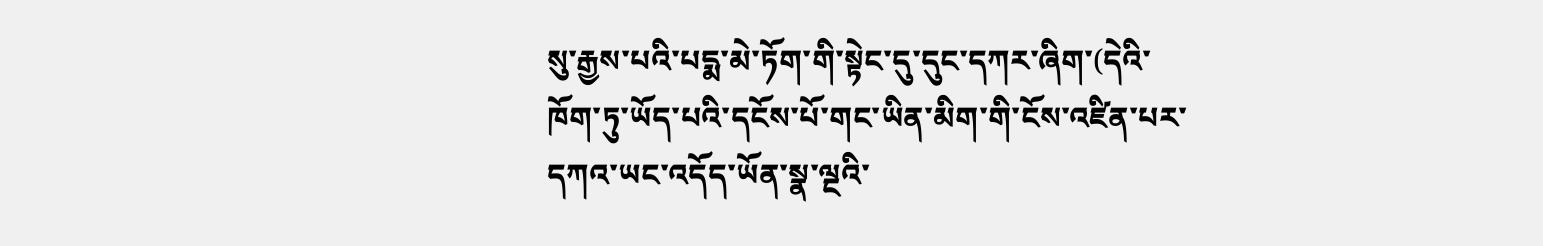སུ་རྒྱས་པའི་པདྨ་མེ་ཏོག་གི་སྟེང་དུ་དུང་དཀར་ཞིག་(དེའི་ཁོག་ཏུ་ཡོད་པའི་དངོས་པོ་གང་ཡིན་མིག་གི་ངོས་འཛིན་པར་དཀའ་ཡང་འདོད་ཡོན་སྣ་ལྔའི་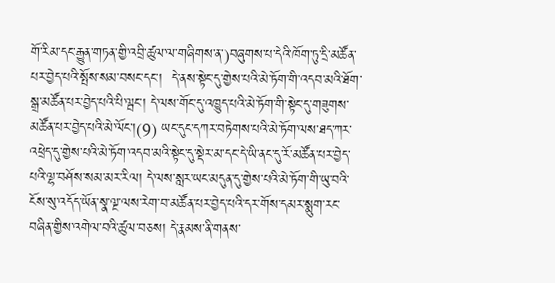གོ་རིམ་དང་རྒྱུན་གཏན་གྱི་འབྲི་ཚུལ་ལ་གཞིགས་ན་)བཞུགས་པ་དེའི་ཁོག་ཏུ་དྲི་མཚོན་པར་བྱེད་པའི་སྤོས་སམ་བསང་དང་།  དེ་ནས་སྟེང་དུ་གྱེས་པའི་མེ་ཏོག་གི་འདབ་མའི་ཐོག་སྒྲ་མཚོན་པར་བྱེད་པའི་པི་ལྦང་། དེ་ལས་གོང་དུ་འཁྱུད་པའི་མེ་ཏོག་གི་སྟེང་དུ་གཟུགས་མཚོན་པར་བྱེད་པའི་མེ་ལོང་།(9) ཡང་དུང་དཀར་བཏེགས་པའི་མེ་ཏོག་ལས་ཐད་ཀར་འཕྲེད་དུ་གྱེས་པའི་མེ་ཏོག་འདབ་མའི་སྟེང་དུ་སྡེར་མ་དང་དེ་ཡི་ནང་དུ་རོ་མཚོན་པར་བྱེད་པའི་ལྷ་བཤོས་སམ་མར་རིལ། དེ་ལས་སླར་ཡང་མདུན་དུ་གྱེས་པའི་མེ་ཏོག་གི་ཡུ་བའི་ངོས་སུ་འདོད་ཡོན་སྣ་ལྔ་ལས་རེག་བ་མཚོན་པར་བྱེད་པའི་དར་གོས་དམར་སྨུག་རང་བཞིན་གྱིས་འགེལ་བའི་ཚུལ་བཅས། དེ་རྣམས་ནི་གནས་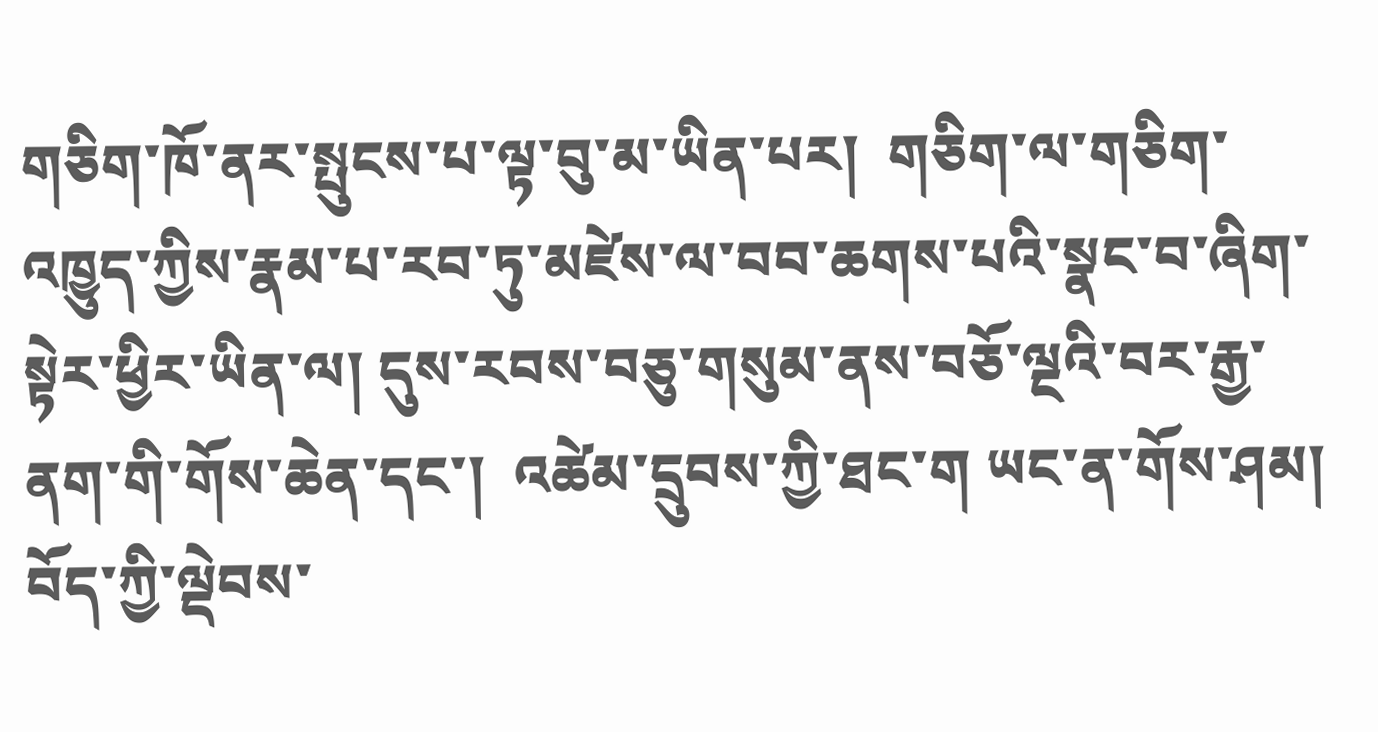གཅིག་ཁོ་ནར་སྤུངས་པ་ལྟ་བུ་མ་ཡིན་པར།  གཅིག་ལ་གཅིག་འཁྱུད་ཀྱིས་རྣམ་པ་རབ་ཏུ་མཛེས་ལ་བབ་ཆགས་པའི་སྣང་བ་ཞིག་སྟེར་ཕྱིར་ཡིན་ལ། དུས་རབས་བཅུ་གསུམ་ནས་བཅོ་ལྔའི་བར་རྒྱ་ནག་གི་གོས་ཆེན་དང་།  འཚེམ་དྲུབས་ཀྱི་ཐང་ག ཡང་ན་གོས་ཤམ། བོད་ཀྱི་ལྡེབས་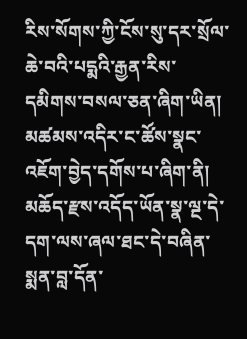རིས་སོགས་ཀྱི་ངོས་སུ་དར་སྲོལ་ཆེ་བའི་པདྨའི་རྒྱན་རིས་དམིགས་བསལ་ཅན་ཞིག་ཡིན། མཚམས་འདིར་ང་ཚོས་སྣང་འཇོག་བྱེད་དགོས་པ་ཞིག་ནི། མཆོད་རྫས་འདོད་ཡོན་སྣ་ལྔ་དེ་དག་ལས་ཞལ་ཐང་དེ་བཞིན་སྨན་བླ་དོན་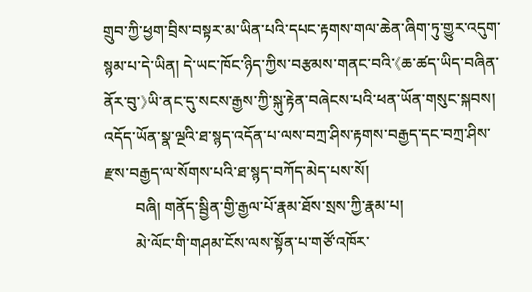གྲུབ་ཀྱི་ཕྱག་བྲིས་བསྟར་མ་ཡིན་པའི་དཔང་རྟགས་གལ་ཆེན་ཞིག་ཏུ་གྱུར་འདུག་སྙམ་པ་དེ་ཡིན། དེ་ཡང་ཁོང་ཉིད་ཀྱིས་བརྩམས་གནང་བའི་《ཆ་ཚད་ཡིད་བཞིན་ནོར་བུ་》ཡི་ནང་དུ་སངས་རྒྱས་ཀྱི་སྐུ་རྟེན་བཞེངས་པའི་ཕན་ཡོན་གསུང་སྐབས། འདོད་ཡོན་སྣ་ལྔའི་ཐ་སྙད་འདོན་པ་ལས་བཀྲ་ཤིས་རྟགས་བརྒྱད་དང་བཀྲ་ཤིས་རྫས་བརྒྱད་ལ་སོགས་པའི་ཐ་སྙད་བཀོད་མེད་པས་སོ།
        བཞི། གནོད་སྦྱིན་གྱི་རྒྱལ་པོ་རྣམ་ཐོས་སྲས་ཀྱི་རྣམ་པ།
        མེ་ལོང་གི་གཤམ་ངོས་ལས་སྟོན་པ་གཙོ་འཁོར་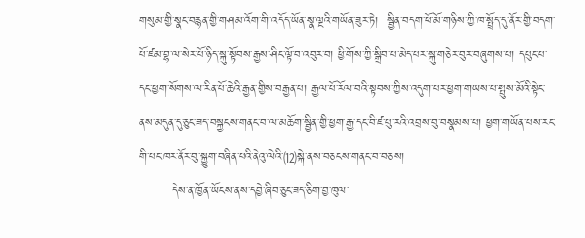གསུམ་གྱི་སྣང་བརྙན་གྱི་གཤམ་འོག་གི་འདོད་ཡོན་སྣ་ལྔའི་གཡོན་ཟུར་ཏེ།  སྦྱིན་བདག་ཕོ་མོ་གཉིས་ཀྱི་ཁ་སྤྲོད་དུ་ནོར་གྱི་བདག་པོ་ཛམ་བྷ་ལ་སེར་པོ་ཉིད་སྐུ་སྟོབས་རྒྱས་ཤིང་ལྟོ་བ་འབུར་བ། ཕྱི་གོས་ཀྱི་སྒྲིབ་པ་མེད་པར་སྐུ་གཅེར་བུར་བཞུགས་པ། དཔུང་པ་དང་ཕྱག་སོགས་ལ་རིན་པོ་ཆེའི་རྒྱན་གྱིས་བརྒྱན་པ། རྒྱལ་པོ་རོལ་བའི་སྟབས་ཀྱིས་འདུག་པར་ཕྱག་གཡས་པ་སྤུས་མོའི་སྟེང་ནས་མདུན་དུ་ཅུང་ཟད་བསྐྱངས་གནང་བ་ལ་མཆོག་སྦྱིན་གྱི་ཕྱག་རྒྱ་དང་བི་ཛ་པུ་རའི་འབྲས་བུ་བསྣམས་པ། ཕྱག་གཡོན་པས་རང་གི་པང་ཁར་ནོར་བུ་སྐྱུག་བཞིན་པའི་ནེའུ་ལེའི་⑿སྐེ་ནས་བཅངས་གནང་བ་བཅས།
        དེས་ན་ཁྱོན་ཡོངས་ནས་དབྱེ་ཞིབ་ཅུང་ཟད་ཅིག་བྱ་ཁུལ་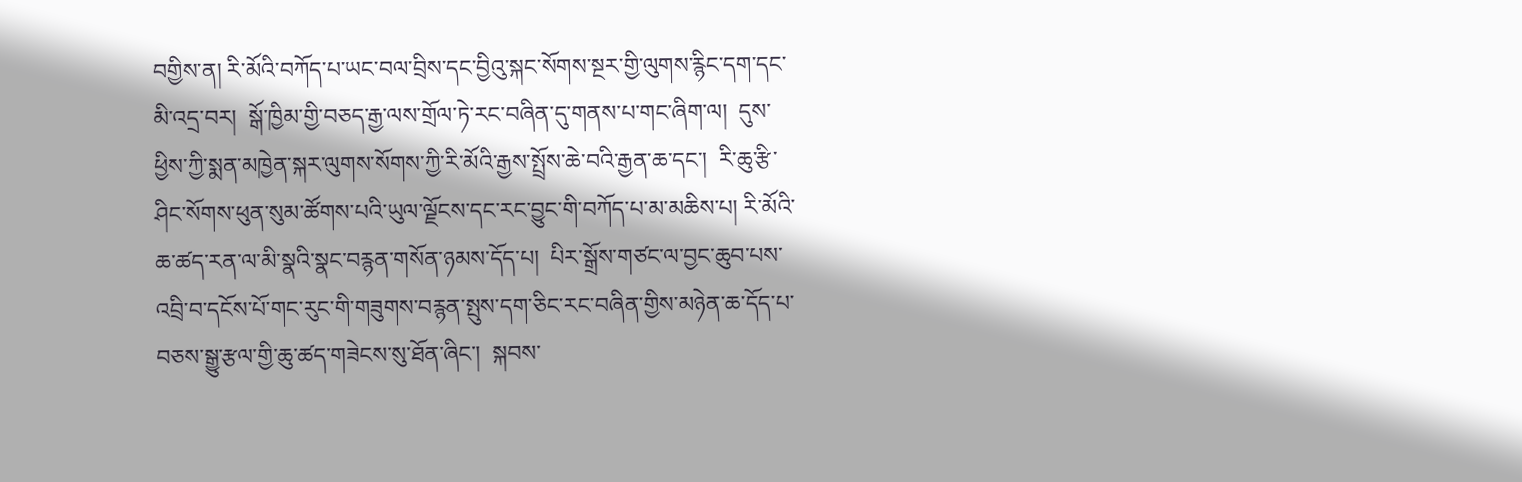བགྱིས་ན། རི་མོའི་བཀོད་པ་ཡང་བལ་བྲིས་དང་བྱིའུ་སྐང་སོགས་སྔར་གྱི་ལུགས་རྙིང་དག་དང་མི་འདྲ་བར།  སྒོ་ཁྱིམ་གྱི་བཅད་རྒྱ་ལས་གྲོལ་ཏེ་རང་བཞིན་དུ་གནས་པ་གང་ཞིག་ལ།  དུས་ཕྱིས་ཀྱི་སྨན་མཁྱེན་སྐར་ལུགས་སོགས་ཀྱི་རི་མོའི་རྒྱས་སྤྲོས་ཆེ་བའི་རྒྱན་ཆ་དང་།  རི་ཆུ་རྩི་ཤིང་སོགས་ཕུན་སུམ་ཚོགས་པའི་ཡུལ་ལྗོངས་དང་རང་བྱུང་གི་བཀོད་པ་མ་མཆིས་པ། རི་མོའི་ཆ་ཚད་རན་ལ་མི་སྣའི་སྣང་བརྙན་གསོན་ཉམས་དོད་པ།  པིར་སྒྲོས་གཙང་ལ་བྱང་ཆུབ་པས་འབྲི་བ་དངོས་པོ་གང་རུང་གི་གཟུགས་བརྙན་སྤུས་དག་ཅིང་རང་བཞིན་གྱིས་མཉེན་ཆ་དོད་པ་བཅས་སྒྱུ་རྩལ་གྱི་ཆུ་ཚད་གཟེངས་སུ་ཐོན་ཞིང་།  སྐབས་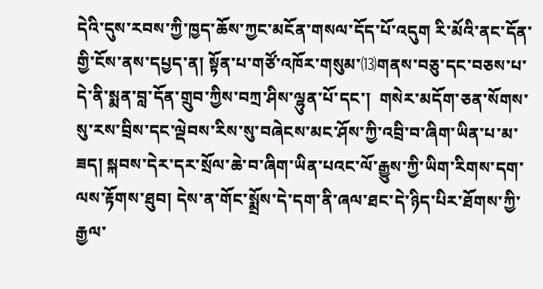དེའི་དུས་རབས་ཀྱི་ཁྱད་ཆོས་ཀྱང་མངོན་གསལ་དོད་པོ་འདུག རི་མོའི་ནང་དོན་གྱི་ངོས་ནས་དཔྱད་ན། སྟོན་པ་གཙོ་འཁོར་གསུམ་⒀གནས་བཅུ་དང་བཅས་པ་དེ་ནི་སྨན་བླ་དོན་གྲུབ་ཀྱིས་བཀྲ་ཤིས་ལྷུན་པོ་དང་།  གསེར་མདོག་ཅན་སོགས་སུ་རས་བྲིས་དང་ལྡེབས་རིས་སུ་བཞེངས་མང་ཤོས་ཀྱི་འབྲི་བ་ཞིག་ཡིན་པ་མ་ཟད། སྐབས་དེར་དར་སྲོལ་ཆེ་བ་ཞིག་ཡིན་པའང་ལོ་རྒྱུས་ཀྱི་ཡིག་རིགས་དག་ལས་རྟོགས་ཐུབ། དེས་ན་གོང་སྨྲོས་དེ་དག་ནི་ཞལ་ཐང་དེ་ཉིད་པིར་ཐོགས་ཀྱི་རྒྱལ་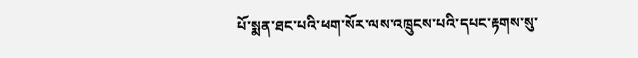པོ་སྨན་ཐང་པའི་ཕག་སོར་ལས་འཁྲུངས་པའི་དཔང་རྟགས་སུ་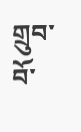གྲུབ་བོ་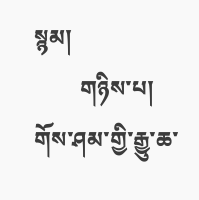སྙམ།
        གཉིས་པ། གོས་ཤམ་གྱི་རྒྱུ་ཆ་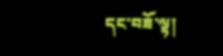དང་བཟོ་ལྟ།